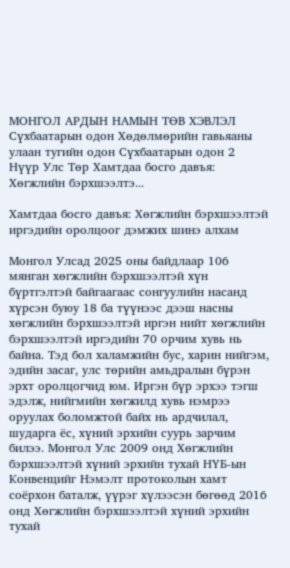МОНГОЛ АРДЫН НАМЫН ТӨВ ХЭВЛЭЛ
Сүхбаатарын одон Хөдөлмөрийн гавьяаны улаан тугийн одон Сүхбаатарын одон 2
Нүүр Улс Төр Хамтдаа босго давъя: Хөгжлийн бэрхшээлтэ...

Хамтдаа босго давъя: Хөгжлийн бэрхшээлтэй иргэдийн оролцоог дэмжих шинэ алхам

Монгол Улсад 2025 оны байдлаар 106 мянган хөгжлийн бэрхшээлтэй хүн бүртгэлтэй байгаагаас сонгуулийн насанд хүрсэн буюу 18 ба түүнээс дээш насны хөгжлийн бэрхшээлтэй иргэн нийт хөгжлийн бэрхшээлтэй иргэдийн 70 орчим хувь нь байна. Тэд бол халамжийн бус, харин нийгэм, эдийн засаг, улс төрийн амьдралын бүрэн эрхт оролцогчид юм. Иргэн бүр эрхээ тэгш эдэлж, нийгмийн хөгжилд хувь нэмрээ оруулах боломжтой байх нь ардчилал, шударга ёс, хүний эрхийн суурь зарчим билээ. Монгол Улс 2009 онд Хөгжлийн бэрхшээлтэй хүний эрхийн тухай НҮБ-ын Конвенцийг Нэмэлт протоколын хамт соёрхон баталж, үүрэг хүлээсэн бөгөөд 2016 онд Хөгжлийн бэрхшээлтэй хүний эрхийн тухай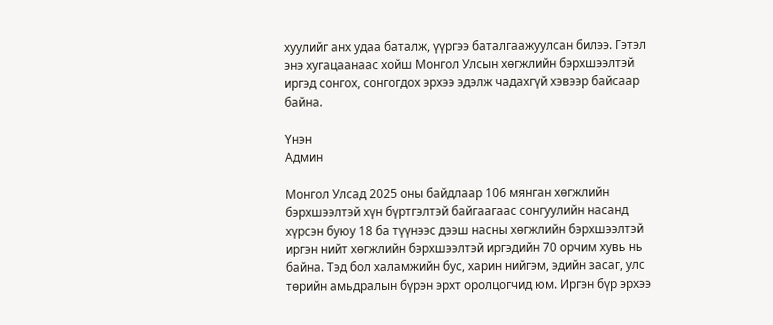хуулийг анх удаа баталж, үүргээ баталгаажуулсан билээ. Гэтэл энэ хугацаанаас хойш Монгол Улсын хөгжлийн бэрхшээлтэй иргэд сонгох, сонгогдох эрхээ эдэлж чадахгүй хэвээр байсаар байна.

Үнэн
Админ

Монгол Улсад 2025 оны байдлаар 106 мянган хөгжлийн бэрхшээлтэй хүн бүртгэлтэй байгаагаас сонгуулийн насанд хүрсэн буюу 18 ба түүнээс дээш насны хөгжлийн бэрхшээлтэй иргэн нийт хөгжлийн бэрхшээлтэй иргэдийн 70 орчим хувь нь байна. Тэд бол халамжийн бус, харин нийгэм, эдийн засаг, улс төрийн амьдралын бүрэн эрхт оролцогчид юм. Иргэн бүр эрхээ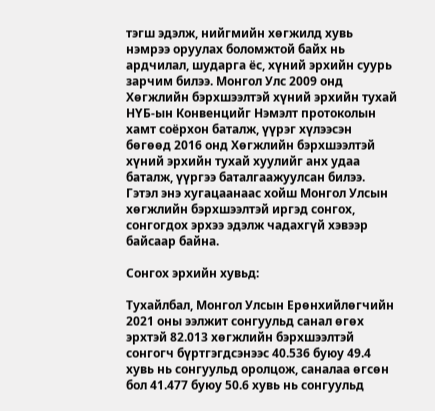тэгш эдэлж, нийгмийн хөгжилд хувь нэмрээ оруулах боломжтой байх нь ардчилал, шударга ёс, хүний эрхийн суурь зарчим билээ. Монгол Улс 2009 онд Хөгжлийн бэрхшээлтэй хүний эрхийн тухай НҮБ-ын Конвенцийг Нэмэлт протоколын хамт соёрхон баталж, үүрэг хүлээсэн бөгөөд 2016 онд Хөгжлийн бэрхшээлтэй хүний эрхийн тухай хуулийг анх удаа баталж, үүргээ баталгаажуулсан билээ. Гэтэл энэ хугацаанаас хойш Монгол Улсын хөгжлийн бэрхшээлтэй иргэд сонгох, сонгогдох эрхээ эдэлж чадахгүй хэвээр байсаар байна.

Сонгох эрхийн хувьд:

Тухайлбал, Монгол Улсын Ерөнхийлөгчийн 2021 оны ээлжит сонгуульд санал өгөх эрхтэй 82.013 хөгжлийн бэрхшээлтэй сонгогч бүртгэгдсэнээс 40.536 буюу 49.4 хувь нь сонгуульд оролцож, саналаа өгсөн бол 41.477 буюу 50.6 хувь нь сонгуульд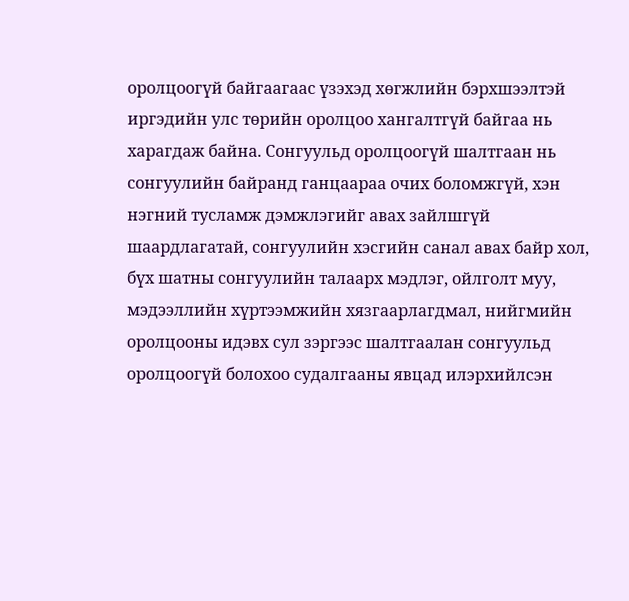оролцоогүй байгаагаас үзэхэд хөгжлийн бэрхшээлтэй иргэдийн улс төрийн оролцоо хангалтгүй байгаа нь харагдаж байна. Сонгуульд оролцоогүй шалтгаан нь сонгуулийн байранд ганцаараа очих боломжгүй, хэн нэгний тусламж дэмжлэгийг авах зайлшгүй шаардлагатай, сонгуулийн хэсгийн санал авах байр хол, бүх шатны сонгуулийн талаарх мэдлэг, ойлголт муу, мэдээллийн хүртээмжийн хязгаарлагдмал, нийгмийн оролцооны идэвх сул зэргээс шалтгаалан сонгуульд оролцоогүй болохоо судалгааны явцад илэрхийлсэн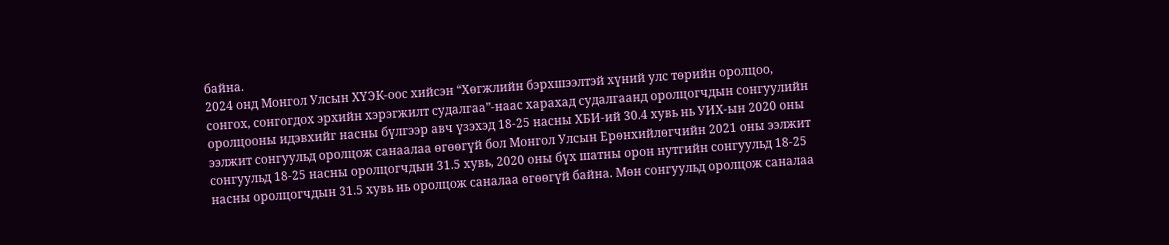байна.
2024 онд Монгол Улсын ХҮЭК-оос хийсэн “Хөгжлийн бэрхшээлтэй хүний улс төрийн оролцоо, сонгох, сонгогдох эрхийн хэрэгжилт судалгаа”-наас харахад судалгаанд оролцогчдын сонгуулийн оролцооны идэвхийг насны бүлгээр авч үзэхэд 18-25 насны ХБИ-ий 30.4 хувь нь УИХ-ын 2020 оны ээлжит сонгуульд оролцож санаалаа өгөөгүй бол Монгол Улсын Ерөнхийлөгчийн 2021 оны ээлжит сонгуульд 18-25 насны оролцогчдын 31.5 хувь, 2020 оны бүх шатны орон нутгийн сонгуульд 18-25 насны оролцогчдын 31.5 хувь нь оролцож саналаа өгөөгүй байна. Мөн сонгуульд оролцож саналаа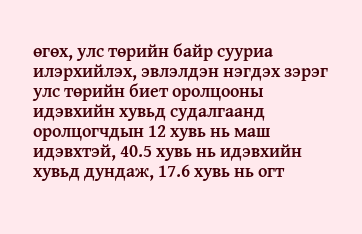өгөх, улс төрийн байр сууриа илэрхийлэх, эвлэлдэн нэгдэх зэрэг улс төрийн биет оролцооны идэвхийн хувьд судалгаанд оролцогчдын 12 хувь нь маш идэвхтэй, 40.5 хувь нь идэвхийн хувьд дундаж, 17.6 хувь нь огт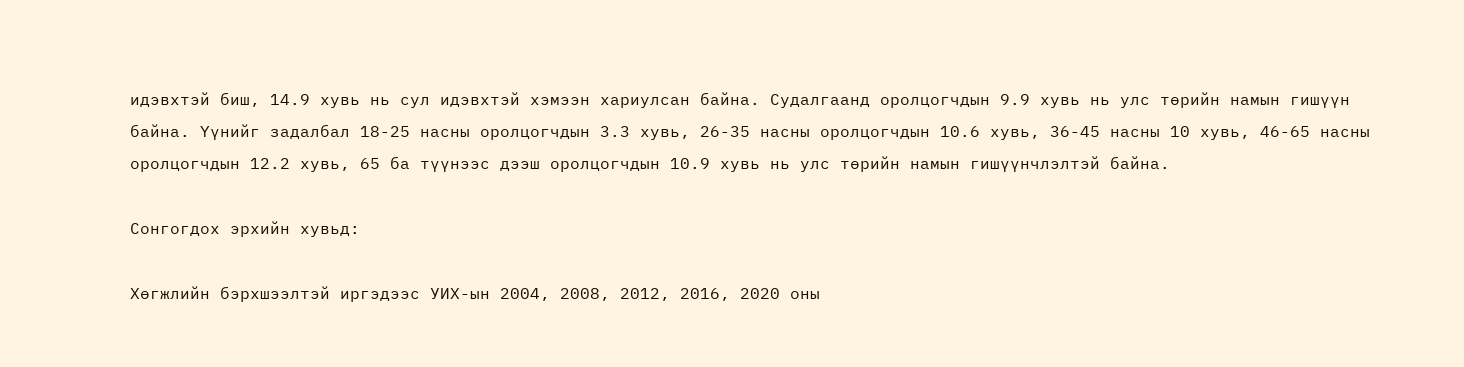идэвхтэй биш, 14.9 хувь нь сул идэвхтэй хэмээн хариулсан байна. Судалгаанд оролцогчдын 9.9 хувь нь улс төрийн намын гишүүн байна. Үүнийг задалбал 18-25 насны оролцогчдын 3.3 хувь, 26-35 насны оролцогчдын 10.6 хувь, 36-45 насны 10 хувь, 46-65 насны оролцогчдын 12.2 хувь, 65 ба түүнээс дээш оролцогчдын 10.9 хувь нь улс төрийн намын гишүүнчлэлтэй байна.

Сонгогдох эрхийн хувьд:

Хөгжлийн бэрхшээлтэй иргэдээс УИХ-ын 2004, 2008, 2012, 2016, 2020 оны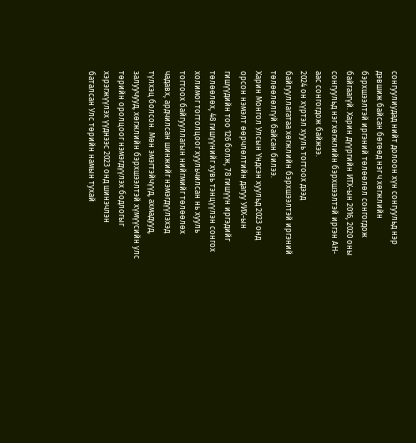сонгуулиудад нийт долоон хүн сонгуульд нэр дэвшиж байсан бөгөөд нэг ч хөгжлийн бэрхшээлтэй иргэний төлөөлөл сонгогдож байгаагүй. Харин дүүргийн ИТХ-ын 2016, 2020 оны сонгуульд нэг хөгжлийн бэрхшээлтэй иргэн АН-аас сонгогдож байжээ.
2024 он хүртэл хууль тогтоох дээд байгууллагатаа хөгжлийн бэрхшээлтэй иргэний төлөөлөлгүй байсан билээ.
Харин Монгол Улсын Үндсэн хуульд 2023 онд орсон нэмэлт өөрчлөлтийн дагуу УИХ-ын гишүүдийн тоо 126 болж, 78 гишүүн иргэдийг төлөөлөх, 48 гишүүнийг хувь тэнцүүлэн сонгох холимог тогтолцоог хуульчилсан нь хууль тогтоох байгууллагын нийгмийг төлөөлөх чадавх, ардчилсан шинжийг нэмэгдүүлэхэд түлхэц болсон. Мөн эмэгтэйчүүд, ахмадууд, залуучууд, хөгжлийн бэрхшээлтэй хүмүүсийн улс төрийн оролцоог нэмэгдүүлэх бодлогыг хэрэгжүүлэх үүднээс 2023 онд шинэчлэн баталсан Улс төрийн намын тухай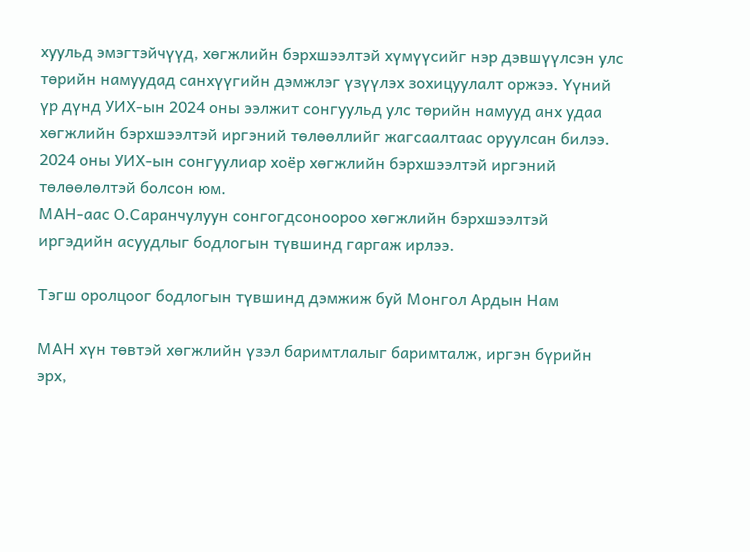хуульд эмэгтэйчүүд, хөгжлийн бэрхшээлтэй хүмүүсийг нэр дэвшүүлсэн улс төрийн намуудад санхүүгийн дэмжлэг үзүүлэх зохицуулалт оржээ. Үүний үр дүнд УИХ-ын 2024 оны ээлжит сонгуульд улс төрийн намууд анх удаа хөгжлийн бэрхшээлтэй иргэний төлөөллийг жагсаалтаас оруулсан билээ.
2024 оны УИХ-ын сонгуулиар хоёр хөгжлийн бэрхшээлтэй иргэний төлөөлөлтэй болсон юм.
МАН-аас О.Саранчулуун сонгогдсоноороо хөгжлийн бэрхшээлтэй иргэдийн асуудлыг бодлогын түвшинд гаргаж ирлээ.

Тэгш оролцоог бодлогын түвшинд дэмжиж буй Монгол Ардын Нам

МАН хүн төвтэй хөгжлийн үзэл баримтлалыг баримталж, иргэн бүрийн эрх,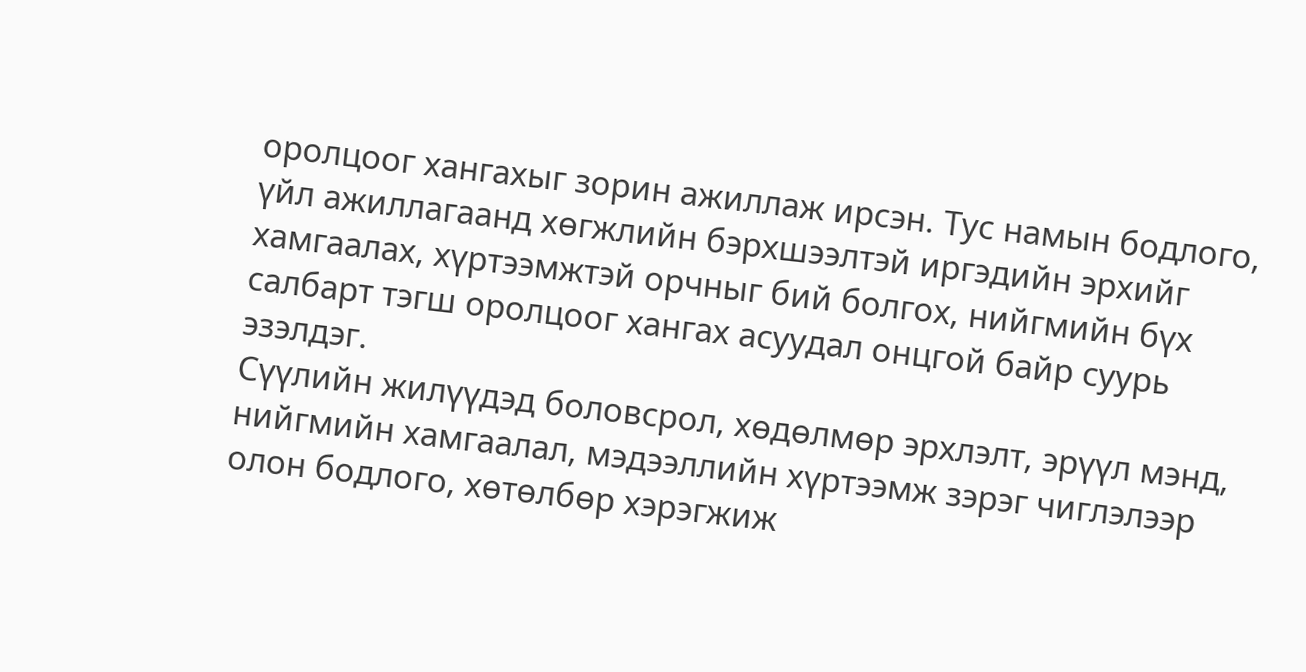оролцоог хангахыг зорин ажиллаж ирсэн. Тус намын бодлого, үйл ажиллагаанд хөгжлийн бэрхшээлтэй иргэдийн эрхийг хамгаалах, хүртээмжтэй орчныг бий болгох, нийгмийн бүх салбарт тэгш оролцоог хангах асуудал онцгой байр суурь эзэлдэг.
Сүүлийн жилүүдэд боловсрол, хөдөлмөр эрхлэлт, эрүүл мэнд, нийгмийн хамгаалал, мэдээллийн хүртээмж зэрэг чиглэлээр олон бодлого, хөтөлбөр хэрэгжиж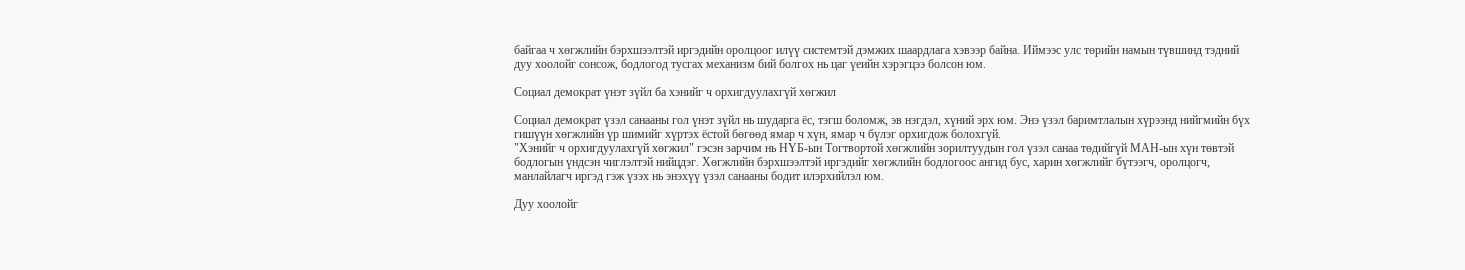байгаа ч хөгжлийн бэрхшээлтэй иргэдийн оролцоог илүү системтэй дэмжих шаардлага хэвээр байна. Иймээс улс төрийн намын түвшинд тэдний дуу хоолойг сонсож, бодлогод тусгах механизм бий болгох нь цаг үеийн хэрэгцээ болсон юм.

Социал демократ үнэт зүйл ба хэнийг ч орхигдуулахгүй хөгжил

Социал демократ үзэл санааны гол үнэт зүйл нь шударга ёс, тэгш боломж, эв нэгдэл, хүний эрх юм. Энэ үзэл баримтлалын хүрээнд нийгмийн бүх гишүүн хөгжлийн үр шимийг хүртэх ёстой бөгөөд ямар ч хүн, ямар ч бүлэг орхигдож болохгүй.
"Хэнийг ч орхигдуулахгүй хөгжил" гэсэн зарчим нь НҮБ-ын Тогтвортой хөгжлийн зорилтуудын гол үзэл санаа төдийгүй МАН-ын хүн төвтэй бодлогын үндсэн чиглэлтэй нийцдэг. Хөгжлийн бэрхшээлтэй иргэдийг хөгжлийн бодлогоос ангид бус, харин хөгжлийг бүтээгч, оролцогч, манлайлагч иргэд гэж үзэх нь энэхүү үзэл санааны бодит илэрхийлэл юм.

Дуу хоолойг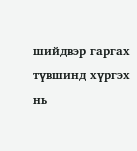шийдвэр гаргах түвшинд хүргэх нь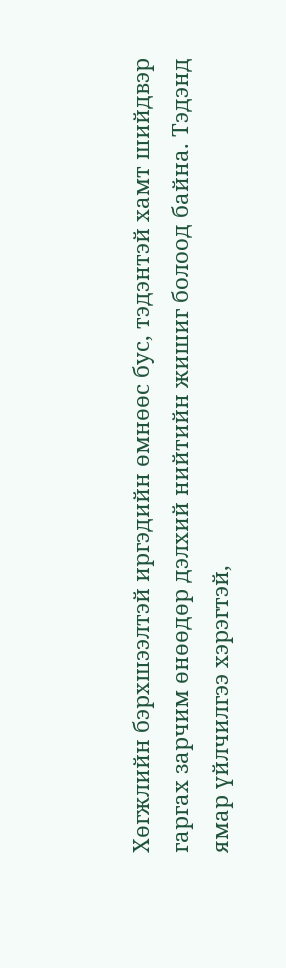Хөгжлийн бэрхшээлтэй иргэдийн өмнөөс бус, тэдэнтэй хамт шийдвэр гаргах зарчим өнөөдөр дэлхий нийтийн жишиг болоод байна. Тэдэнд ямар үйлчилгээ хэрэгтэй,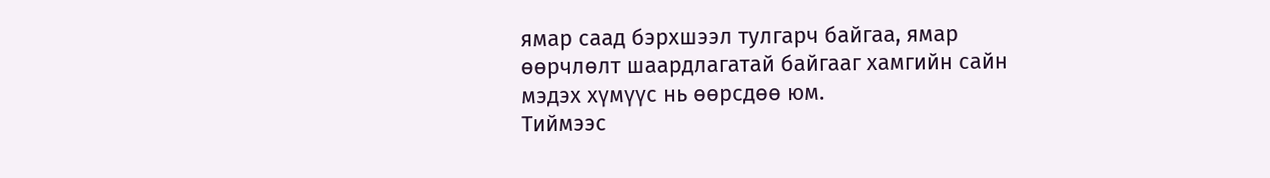ямар саад бэрхшээл тулгарч байгаа, ямар өөрчлөлт шаардлагатай байгааг хамгийн сайн мэдэх хүмүүс нь өөрсдөө юм.
Тиймээс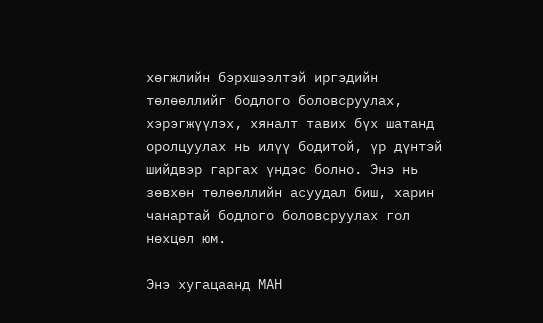хөгжлийн бэрхшээлтэй иргэдийн төлөөллийг бодлого боловсруулах, хэрэгжүүлэх, хяналт тавих бүх шатанд оролцуулах нь илүү бодитой, үр дүнтэй шийдвэр гаргах үндэс болно. Энэ нь зөвхөн төлөөллийн асуудал биш, харин чанартай бодлого боловсруулах гол нөхцөл юм.

Энэ хугацаанд МАН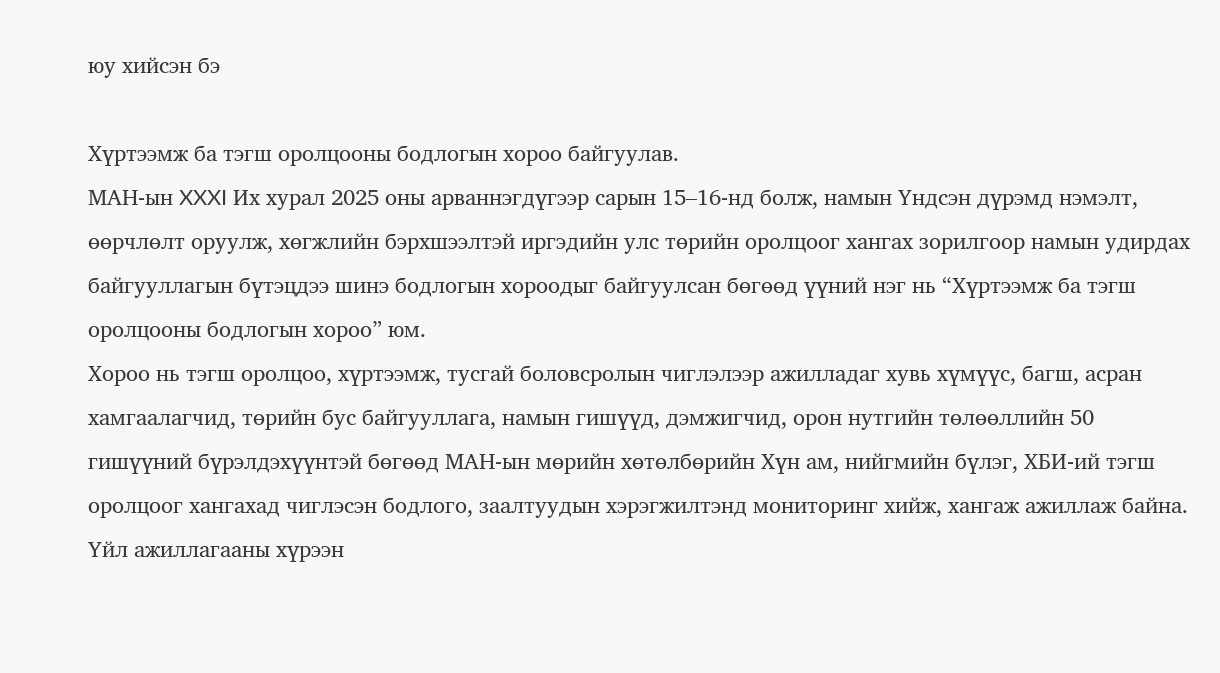юу хийсэн бэ

Хүртээмж ба тэгш оролцооны бодлогын хороо байгуулав.
МАН-ын XXXI Их хурал 2025 оны арваннэгдүгээр сарын 15–16-нд болж, намын Үндсэн дүрэмд нэмэлт, өөрчлөлт оруулж, хөгжлийн бэрхшээлтэй иргэдийн улс төрийн оролцоог хангах зорилгоор намын удирдах байгууллагын бүтэцдээ шинэ бодлогын хороодыг байгуулсан бөгөөд үүний нэг нь “Хүртээмж ба тэгш оролцооны бодлогын хороо” юм.
Хороо нь тэгш оролцоо, хүртээмж, тусгай боловсролын чиглэлээр ажилладаг хувь хүмүүс, багш, асран хамгаалагчид, төрийн бус байгууллага, намын гишүүд, дэмжигчид, орон нутгийн төлөөллийн 50 гишүүний бүрэлдэхүүнтэй бөгөөд МАН-ын мөрийн хөтөлбөрийн Хүн ам, нийгмийн бүлэг, ХБИ-ий тэгш оролцоог хангахад чиглэсэн бодлого, заалтуудын хэрэгжилтэнд мониторинг хийж, хангаж ажиллаж байна.
Үйл ажиллагааны хүрээн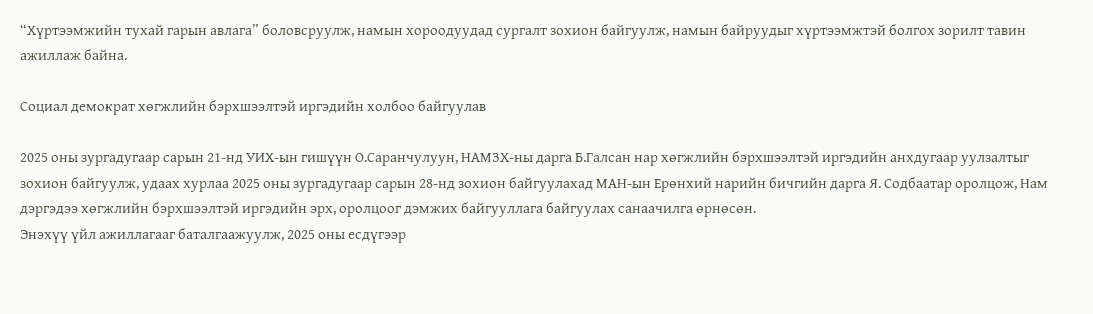“Хүртээмжийн тухай гарын авлага” боловсруулж, намын хороодуудад сургалт зохион байгуулж, намын байруудыг хүртээмжтэй болгох зорилт тавин ажиллаж байна.

Социал демократ хөгжлийн бэрхшээлтэй иргэдийн холбоо байгуулав

2025 оны зургадугаар сарын 21-нд УИХ-ын гишүүн О.Саранчулуун, НАМЗХ-ны дарга Б.Галсан нар хөгжлийн бэрхшээлтэй иргэдийн анхдугаар уулзалтыг зохион байгуулж, удаах хурлаа 2025 оны зургадугаар сарын 28-нд зохион байгуулахад МАН-ын Ерөнхий нарийн бичгийн дарга Я. Содбаатар оролцож, Нам дэргэдээ хөгжлийн бэрхшээлтэй иргэдийн эрх, оролцоог дэмжих байгууллага байгуулах санаачилга өрнөсөн.
Энэхүү үйл ажиллагааг баталгаажуулж, 2025 оны есдүгээр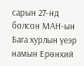сарын 27-нд болсон МАН-ын Бага хурлын үеэр намын Ерөнхий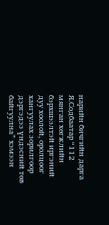нарийн бичгийн дарга Я.Содбаатар “112 мянган хөгжлийн бэрхшээлтэй иргэний дуу хоолой, оролцоог хангуулах зорилгоор дэргэдээ үндэсний төв байгуулна” хэмээн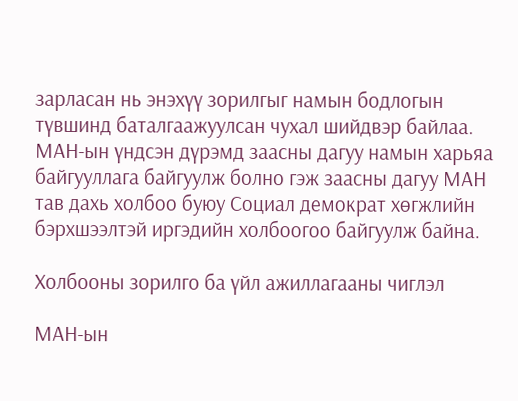зарласан нь энэхүү зорилгыг намын бодлогын түвшинд баталгаажуулсан чухал шийдвэр байлаа.
МАН-ын үндсэн дүрэмд заасны дагуу намын харьяа байгууллага байгуулж болно гэж заасны дагуу МАН тав дахь холбоо буюу Социал демократ хөгжлийн бэрхшээлтэй иргэдийн холбоогоо байгуулж байна.

Холбооны зорилго ба үйл ажиллагааны чиглэл

МАН-ын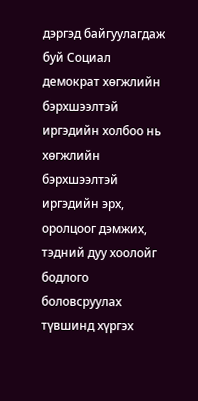дэргэд байгуулагдаж буй Социал демократ хөгжлийн бэрхшээлтэй иргэдийн холбоо нь хөгжлийн бэрхшээлтэй иргэдийн эрх, оролцоог дэмжих, тэдний дуу хоолойг бодлого боловсруулах түвшинд хүргэх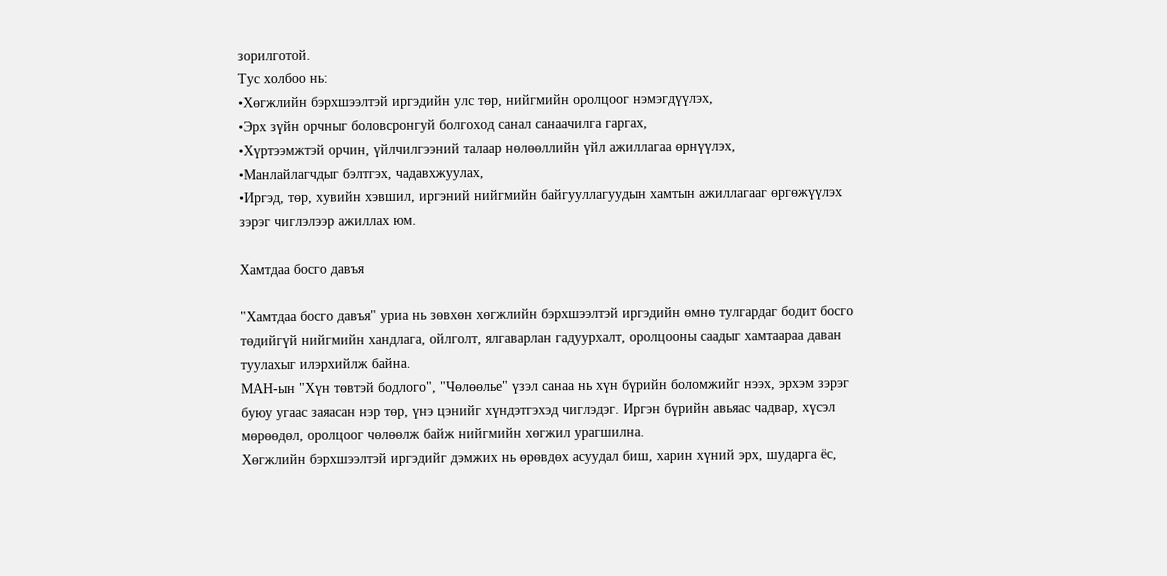зорилготой.
Тус холбоо нь:
•Хөгжлийн бэрхшээлтэй иргэдийн улс төр, нийгмийн оролцоог нэмэгдүүлэх,
•Эрх зүйн орчныг боловсронгуй болгоход санал санаачилга гаргах,
•Хүртээмжтэй орчин, үйлчилгээний талаар нөлөөллийн үйл ажиллагаа өрнүүлэх,
•Манлайлагчдыг бэлтгэх, чадавхжуулах,
•Иргэд, төр, хувийн хэвшил, иргэний нийгмийн байгууллагуудын хамтын ажиллагааг өргөжүүлэх зэрэг чиглэлээр ажиллах юм.

Хамтдаа босго давъя

"Хамтдаа босго давъя" уриа нь зөвхөн хөгжлийн бэрхшээлтэй иргэдийн өмнө тулгардаг бодит босго төдийгүй нийгмийн хандлага, ойлголт, ялгаварлан гадуурхалт, оролцооны саадыг хамтаараа даван туулахыг илэрхийлж байна.
МАН-ын "Хүн төвтэй бодлого", "Чөлөөлье" үзэл санаа нь хүн бүрийн боломжийг нээх, эрхэм зэрэг буюу угаас заяасан нэр төр, үнэ цэнийг хүндэтгэхэд чиглэдэг. Иргэн бүрийн авьяас чадвар, хүсэл мөрөөдөл, оролцоог чөлөөлж байж нийгмийн хөгжил урагшилна.
Хөгжлийн бэрхшээлтэй иргэдийг дэмжих нь өрөвдөх асуудал биш, харин хүний эрх, шударга ёс,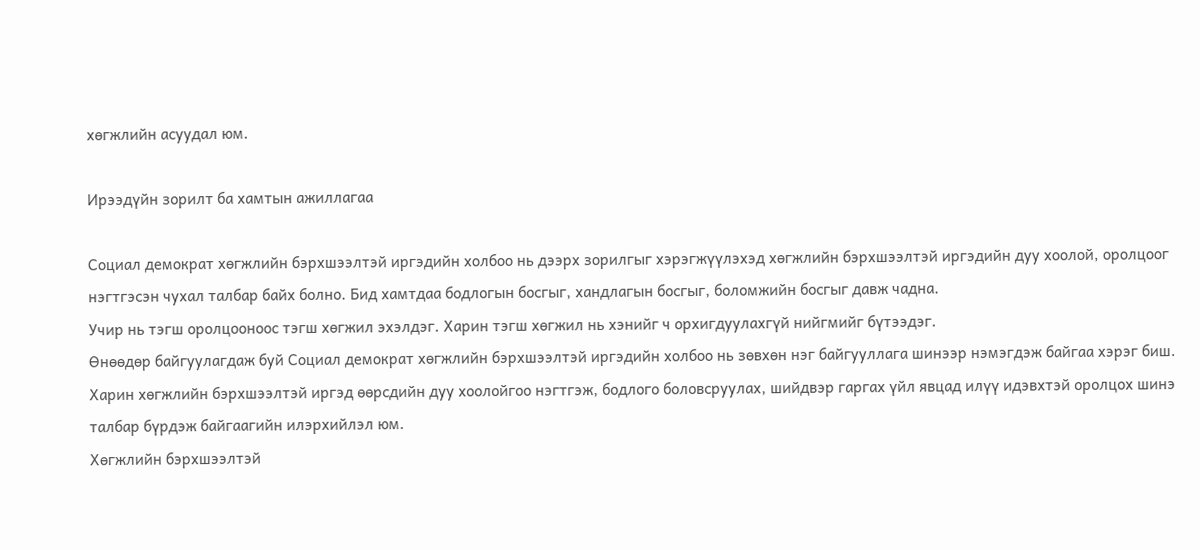хөгжлийн асуудал юм.

Ирээдүйн зорилт ба хамтын ажиллагаа

Социал демократ хөгжлийн бэрхшээлтэй иргэдийн холбоо нь дээрх зорилгыг хэрэгжүүлэхэд хөгжлийн бэрхшээлтэй иргэдийн дуу хоолой, оролцоог нэгтгэсэн чухал талбар байх болно. Бид хамтдаа бодлогын босгыг, хандлагын босгыг, боломжийн босгыг давж чадна.
Учир нь тэгш оролцооноос тэгш хөгжил эхэлдэг. Харин тэгш хөгжил нь хэнийг ч орхигдуулахгүй нийгмийг бүтээдэг.
Өнөөдөр байгуулагдаж буй Социал демократ хөгжлийн бэрхшээлтэй иргэдийн холбоо нь зөвхөн нэг байгууллага шинээр нэмэгдэж байгаа хэрэг биш. Харин хөгжлийн бэрхшээлтэй иргэд өөрсдийн дуу хоолойгоо нэгтгэж, бодлого боловсруулах, шийдвэр гаргах үйл явцад илүү идэвхтэй оролцох шинэ талбар бүрдэж байгаагийн илэрхийлэл юм.
Хөгжлийн бэрхшээлтэй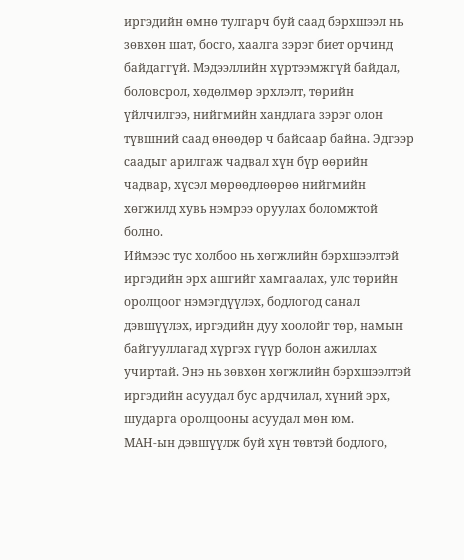иргэдийн өмнө тулгарч буй саад бэрхшээл нь зөвхөн шат, босго, хаалга зэрэг биет орчинд байдаггүй. Мэдээллийн хүртээмжгүй байдал, боловсрол, хөдөлмөр эрхлэлт, төрийн үйлчилгээ, нийгмийн хандлага зэрэг олон түвшний саад өнөөдөр ч байсаар байна. Эдгээр саадыг арилгаж чадвал хүн бүр өөрийн чадвар, хүсэл мөрөөдлөөрөө нийгмийн хөгжилд хувь нэмрээ оруулах боломжтой болно.
Иймээс тус холбоо нь хөгжлийн бэрхшээлтэй иргэдийн эрх ашгийг хамгаалах, улс төрийн оролцоог нэмэгдүүлэх, бодлогод санал дэвшүүлэх, иргэдийн дуу хоолойг төр, намын байгууллагад хүргэх гүүр болон ажиллах учиртай. Энэ нь зөвхөн хөгжлийн бэрхшээлтэй иргэдийн асуудал бус ардчилал, хүний эрх, шударга оролцооны асуудал мөн юм.
МАН-ын дэвшүүлж буй хүн төвтэй бодлого,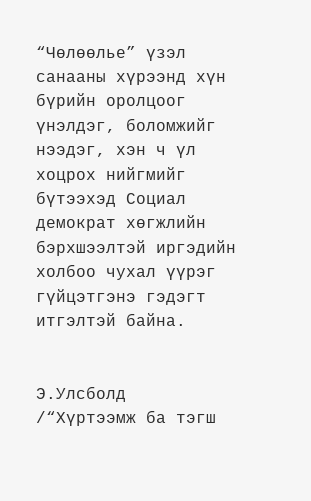“Чөлөөлье” үзэл санааны хүрээнд хүн бүрийн оролцоог үнэлдэг, боломжийг нээдэг, хэн ч үл хоцрох нийгмийг бүтээхэд Социал демократ хөгжлийн бэрхшээлтэй иргэдийн холбоо чухал үүрэг гүйцэтгэнэ гэдэгт итгэлтэй байна.


Э.Улсболд  /“Хүртээмж ба тэгш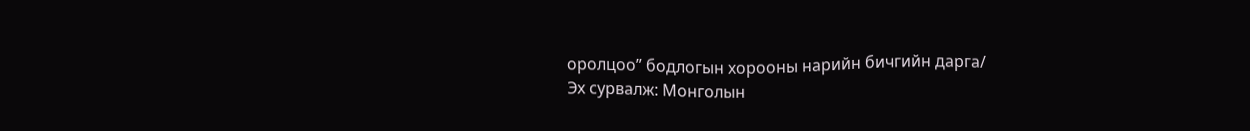оролцоо” бодлогын хорооны нарийн бичгийн дарга/
Эх сурвалж: Монголын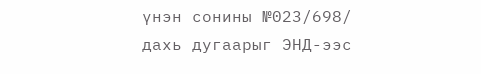үнэн сонины №023/698/ дахь дугаарыг ЭНД-ээс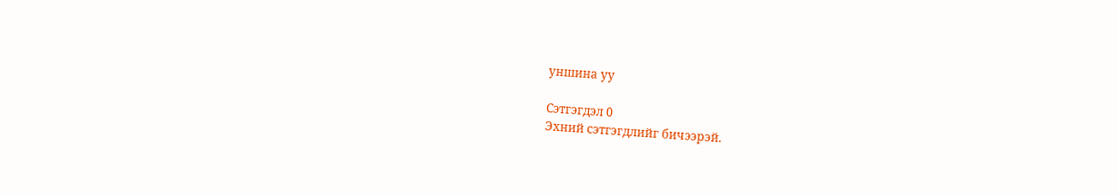уншина уу

Сэтгэгдэл 0
Эхний сэтгэгдлийг бичээрэй.